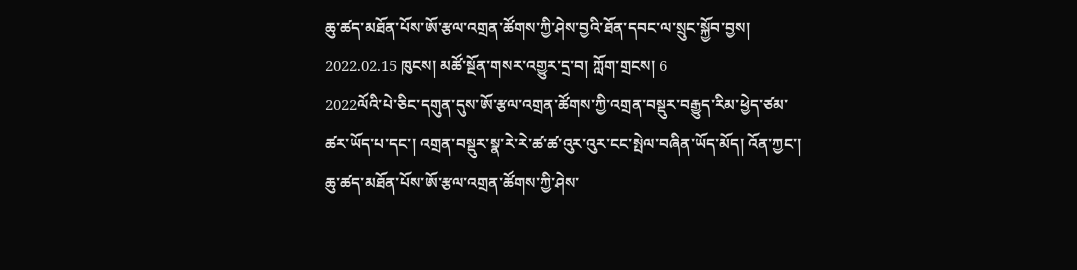ཆུ་ཚད་མཐོན་པོས་ཨོ་རྩལ་འགྲན་ཚོགས་ཀྱི་ཤེས་བྱའི་ཐོན་དབང་ལ་སྲུང་སྐྱོབ་བྱས།
2022.02.15 ཁུངས། མཚོ་སྔོན་གསར་འགྱུར་དྲ་བ། ཀློག་གྲངས། 6
2022ལོའི་པེ་ཅིང་དགུན་དུས་ཨོ་རྩལ་འགྲན་ཚོགས་ཀྱི་འགྲན་བསྡུར་བརྒྱུད་རིམ་ཕྱེད་ཙམ་ཚར་ཡོད་པ་དང་། འགྲན་བསྡུར་སྣ་རེ་རེ་ཚ་ཚ་འུར་འུར་ངང་སྤེལ་བཞིན་ཡོད་མོད། འོན་ཀྱང་། ཆུ་ཚད་མཐོན་པོས་ཨོ་རྩལ་འགྲན་ཚོགས་ཀྱི་ཤེས་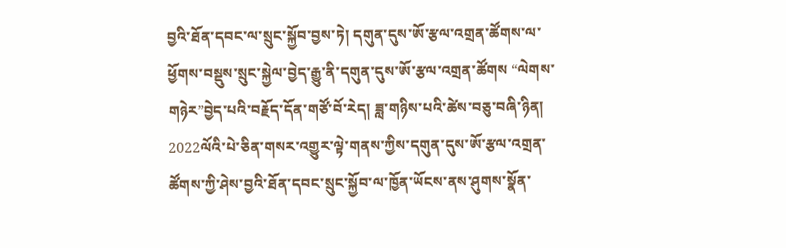བྱའི་ཐོན་དབང་ལ་སྲུང་སྐྱོབ་བྱས་ཏེ། དགུན་དུས་ཨོ་རྩལ་འགྲན་ཚོགས་ལ་ཕྱོགས་བསྡུས་སྲུང་སྐྱེལ་བྱེད་རྒྱུ་ནི་དགུན་དུས་ཨོ་རྩལ་འགྲན་ཚོགས “ལེགས་གཉེར”བྱེད་པའི་བརྗོད་དོན་གཙོ་བོ་རེད། ཟླ་གཉིས་པའི་ཚེས་བཅུ་བཞི་ཉིན། 2022ལོའི་པེ་ཅིན་གསར་འགྱུར་ལྟེ་གནས་ཀྱིས་དགུན་དུས་ཨོ་རྩལ་འགྲན་ཚོགས་ཀྱི་ཤེས་བྱའི་ཐོན་དབང་སྲུང་སྐྱོབ་ལ་ཁྱོན་ཡོངས་ནས་ཤུགས་སྣོན་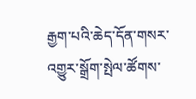རྒྱག་པའི་ཆེད་དོན་གསར་འགྱུར་སྒྲོག་སྤེལ་ཚོགས་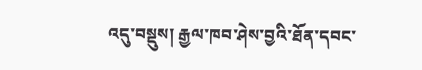འདུ་བསྡུས། རྒྱལ་ཁབ་ཤེས་བྱའི་ཐོན་དབང་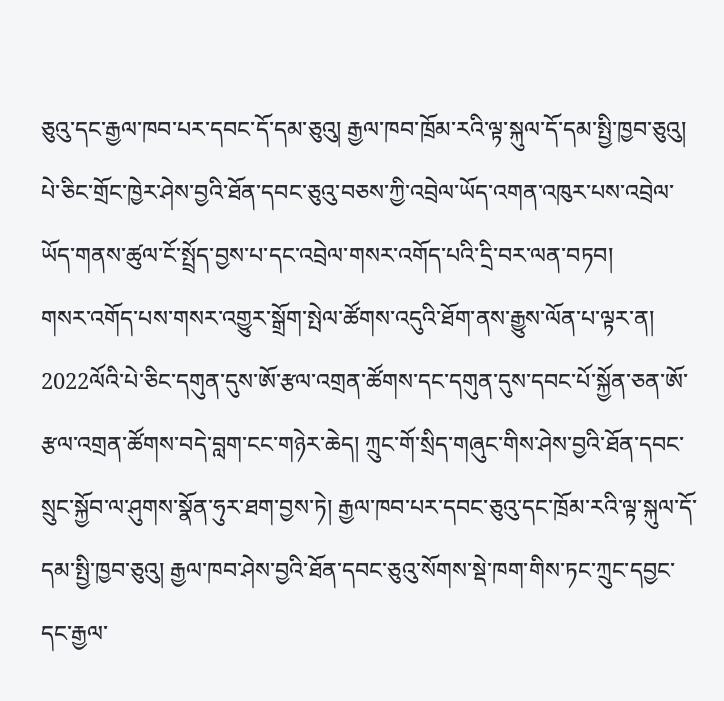ཅུའུ་དང་རྒྱལ་ཁབ་པར་དབང་དོ་དམ་ཅུའུ། རྒྱལ་ཁབ་ཁྲོམ་རའི་ལྟ་སྐུལ་དོ་དམ་སྤྱི་ཁྱབ་ཅུའུ། པེ་ཅིང་གྲོང་ཁྱེར་ཤེས་བྱའི་ཐོན་དབང་ཅུའུ་བཅས་ཀྱི་འབྲེལ་ཡོད་འགན་འཁུར་པས་འབྲེལ་ཡོད་གནས་ཚུལ་ངོ་སྤྲོད་བྱས་པ་དང་འབྲེལ་གསར་འགོད་པའི་དྲི་བར་ལན་བཏབ།
གསར་འགོད་པས་གསར་འགྱུར་སྒྲོག་སྤེལ་ཚོགས་འདུའི་ཐོག་ནས་རྒྱུས་ལོན་པ་ལྟར་ན། 2022ལོའི་པེ་ཅིང་དགུན་དུས་ཨོ་རྩལ་འགྲན་ཚོགས་དང་དགུན་དུས་དབང་པོ་སྐྱོན་ཅན་ཨོ་རྩལ་འགྲན་ཚོགས་བདེ་བླག་ངང་གཉེར་ཆེད། ཀྲུང་གོ་སྲིད་གཞུང་གིས་ཤེས་བྱའི་ཐོན་དབང་སྲུང་སྐྱོབ་ལ་ཤུགས་སྣོན་ཧུར་ཐག་བྱས་ཏེ། རྒྱལ་ཁབ་པར་དབང་ཅུའུ་དང་ཁྲོམ་རའི་ལྟ་སྐུལ་དོ་དམ་སྤྱི་ཁྱབ་ཅུའུ། རྒྱལ་ཁབ་ཤེས་བྱའི་ཐོན་དབང་ཅུའུ་སོགས་སྡེ་ཁག་གིས་ཏང་ཀྲུང་དབྱང་དང་རྒྱལ་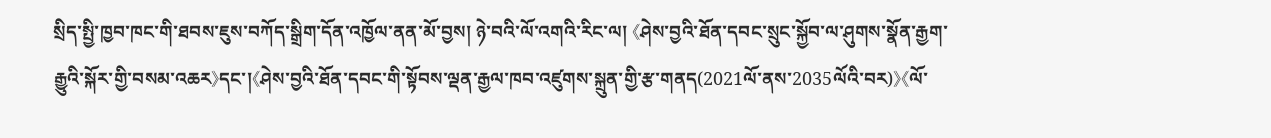སྲིད་སྤྱི་ཁྱབ་ཁང་གི་ཐབས་ཇུས་བཀོད་སྒྲིག་དོན་འཁྱོལ་ནན་མོ་བྱས། ཉེ་བའི་ལོ་འགའི་རིང་ལ། 《ཤེས་བྱའི་ཐོན་དབང་སྲུང་སྐྱོབ་ལ་ཤུགས་སྣོན་རྒྱག་རྒྱུའི་སྐོར་གྱི་བསམ་འཆར》དང་།《ཤེས་བྱའི་ཐོན་དབང་གི་སྟོབས་ལྡན་རྒྱལ་ཁབ་འཛུགས་སྐྲུན་གྱི་རྩ་གནད(2021ལོ་ནས་2035ལོའི་བར)》《ལོ་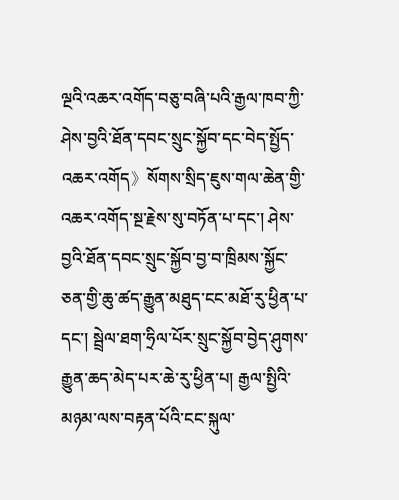ལྔའི་འཆར་འགོད་བཅུ་བཞི་པའི་རྒྱལ་ཁབ་ཀྱི་ཤེས་བྱའི་ཐོན་དབང་སྲུང་སྐྱོབ་དང་བེད་སྤྱོད་འཆར་འགོད》སོགས་སྲིད་ཇུས་གལ་ཆེན་གྱི་འཆར་འགོད་སྔ་རྗེས་སུ་བཏོན་པ་དང་། ཤེས་བྱའི་ཐོན་དབང་སྲུང་སྐྱོབ་བྱ་བ་ཁྲིམས་སྐྱོང་ཅན་གྱི་ཆུ་ཚད་རྒྱུན་མཐུད་ངང་མཐོ་རུ་ཕྱིན་པ་དང་། སྦྲེལ་ཐག་ཧྲིལ་པོར་སྲུང་སྐྱོབ་བྱེད་ཤུགས་རྒྱུན་ཆད་མེད་པར་ཆེ་རུ་ཕྱིན་པ། རྒྱལ་སྤྱིའི་མཉམ་ལས་བརྟན་པོའི་ངང་སྐུལ་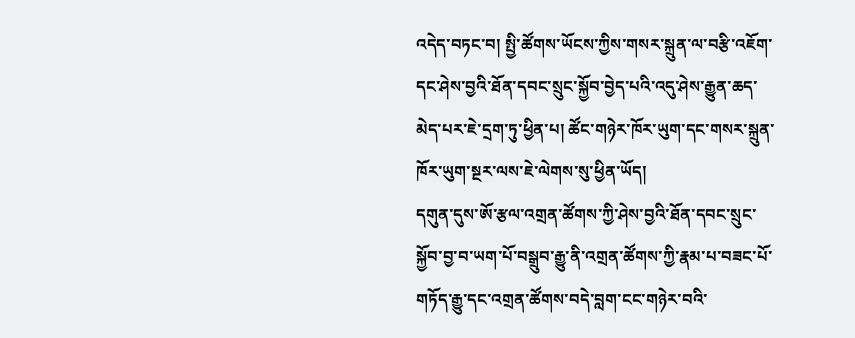འདེད་བཏང་བ། སྤྱི་ཚོགས་ཡོངས་ཀྱིས་གསར་སྐྲུན་ལ་བརྩི་འཇོག་དང་ཤེས་བྱའི་ཐོན་དབང་སྲུང་སྐྱོབ་བྱེད་པའི་འདུ་ཤེས་རྒྱུན་ཆད་མེད་པར་ཇེ་དྲག་ཏུ་ཕྱིན་པ། ཚོང་གཉེར་ཁོར་ཡུག་དང་གསར་སྐྲུན་ཁོར་ཡུག་སྔར་ལས་ཇེ་ལེགས་སུ་ཕྱིན་ཡོད།
དགུན་དུས་ཨོ་རྩལ་འགྲན་ཚོགས་ཀྱི་ཤེས་བྱའི་ཐོན་དབང་སྲུང་སྐྱོབ་བྱ་བ་ཡག་པོ་བསྒྲུབ་རྒྱུ་ནི་འགྲན་ཚོགས་ཀྱི་རྣམ་པ་བཟང་པོ་གཏོད་རྒྱུ་དང་འགྲན་ཚོགས་བདེ་བླག་ངང་གཉེར་བའི་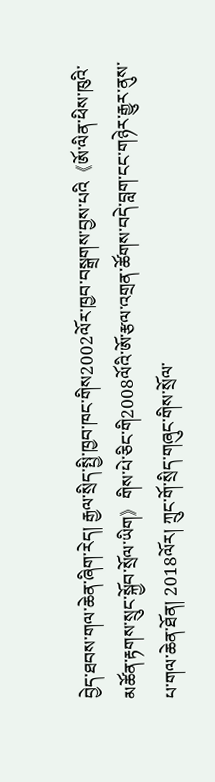བྱེད་ཐབས་གལ་ཆེན་ཞིག་རེད། རྒྱལ་སྲིད་སྤྱི་ཁྱབ་ཁང་གིས2002ལོར་ཁྱབ་བསྒྲགས་བྱས་པའི《ཨོ་ལིན་ཕིས་ཁུའི་མཚོན་རྟགས་སྲུང་སྐྱོབ་སྲོལ་ཡིག》གིས་པེ་ཅིང་གི2008ལོའི་ཨོ་རྩལ་འགྲན་ཚོགས་བདེ་བླག་ངང་གཉེར་རྒྱུར་ནུས་པ་གལ་ཆེན་ཐོན། 2018ལོར། ཀྲུང་གོ་སྲིད་གཞུང་གིས་སྲོལ་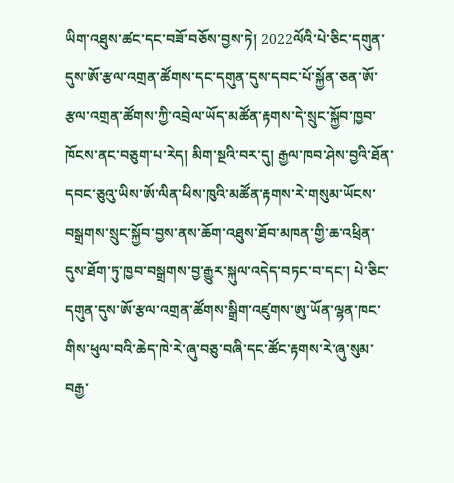ཡིག་འཐུས་ཚང་དང་བཟོ་བཅོས་བྱས་ཏེ། 2022ལོའི་པེ་ཅིང་དགུན་དུས་ཨོ་རྩལ་འགྲན་ཚོགས་དང་དགུན་དུས་དབང་པོ་སྐྱོན་ཅན་ཨོ་རྩལ་འགྲན་ཚོགས་ཀྱི་འབྲེལ་ཡོད་མཚོན་རྟགས་དེ་སྲུང་སྐྱོབ་ཁྱབ་ཁོངས་ནང་བཅུག་པ་རེད། མིག་སྔའི་བར་དུ། རྒྱལ་ཁབ་ཤེས་བྱའི་ཐོན་དབང་ཅུའུ་ཡིས་ཨོ་ལིན་ཕིས་ཁུའི་མཚོན་རྟགས་རེ་གསུམ་ཡོངས་བསྒྲགས་སྲུང་སྐྱོབ་བྱས་ནས་ཆོག་འཐུས་ཐོབ་མཁན་གྱི་ཆ་འཕྲིན་དུས་ཐོག་ཏུ་ཁྱབ་བསྒྲགས་བྱ་རྒྱུར་སྐུལ་འདེད་བཏང་བ་དང་། པེ་ཅིང་དགུན་དུས་ཨོ་རྩལ་འགྲན་ཚོགས་སྒྲིག་འཛུགས་ཨུ་ཡོན་ལྷན་ཁང་གིས་ཕུལ་བའི་ཆེད་ཁེ་རེ་ཞུ་བཅུ་བཞི་དང་ཚོང་རྟགས་རེ་ཞུ་སུམ་བརྒྱ་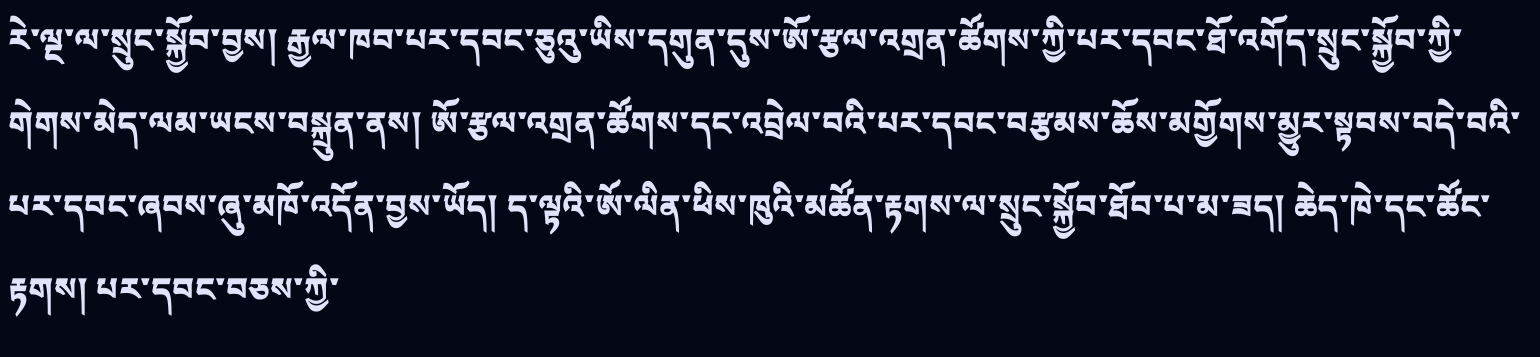རེ་ལྔ་ལ་སྲུང་སྐྱོབ་བྱས། རྒྱལ་ཁབ་པར་དབང་ཅུའུ་ཡིས་དགུན་དུས་ཨོ་རྩལ་འགྲན་ཚོགས་ཀྱི་པར་དབང་ཐོ་འགོད་སྲུང་སྐྱོབ་ཀྱི་གེགས་མེད་ལམ་ཡངས་བསྐྲུན་ནས། ཨོ་རྩལ་འགྲན་ཚོགས་དང་འབྲེལ་བའི་པར་དབང་བརྩམས་ཆོས་མགྱོགས་མྱུར་སྟབས་བདེ་བའི་པར་དབང་ཞབས་ཞུ་མཁོ་འདོན་བྱས་ཡོད། ད་ལྟའི་ཨོ་ལིན་ཕིས་ཁུའི་མཚོན་རྟགས་ལ་སྲུང་སྐྱོབ་ཐོབ་པ་མ་ཟད། ཆེད་ཁེ་དང་ཚོང་རྟགས། པར་དབང་བཅས་ཀྱི་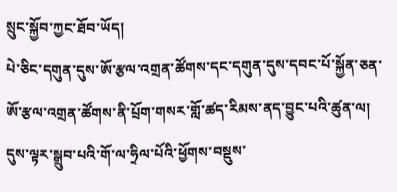སྲུང་སྐྱོབ་ཀྱང་ཐོབ་ཡོད།
པེ་ཅིང་དགུན་དུས་ཨོ་རྩལ་འགྲན་ཚོགས་དང་དགུན་དུས་དབང་པོ་སྐྱོན་ཅན་ཨོ་རྩལ་འགྲན་ཚོགས་ནི་པྲོག་གསར་གློ་ཚད་རིམས་ནད་བྱུང་པའི་ཚུན་ལ། དུས་ལྟར་སྒྲུབ་པའི་གོ་ལ་ཧྲིལ་པོའི་ཕྱོགས་བསྡུས་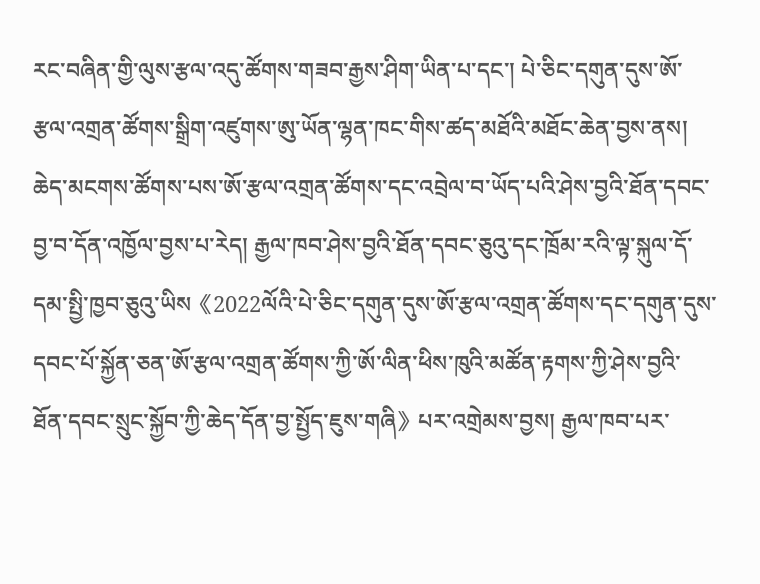རང་བཞིན་གྱི་ལུས་རྩལ་འདུ་ཚོགས་གཟབ་རྒྱས་ཤིག་ཡིན་པ་དང་། པེ་ཅིང་དགུན་དུས་ཨོ་རྩལ་འགྲན་ཚོགས་སྒྲིག་འཛུགས་ཨུ་ཡོན་ལྷན་ཁང་གིས་ཚད་མཐོའི་མཐོང་ཆེན་བྱས་ནས། ཆེད་མངགས་ཚོགས་པས་ཨོ་རྩལ་འགྲན་ཚོགས་དང་འབྲེལ་བ་ཡོད་པའི་ཤེས་བྱའི་ཐོན་དབང་བྱ་བ་དོན་འཁྱོལ་བྱས་པ་རེད། རྒྱལ་ཁབ་ཤེས་བྱའི་ཐོན་དབང་ཅུའུ་དང་ཁྲོམ་རའི་ལྟ་སྐུལ་དོ་དམ་སྤྱི་ཁྱབ་ཅུའུ་ཡིས《2022ལོའི་པེ་ཅིང་དགུན་དུས་ཨོ་རྩལ་འགྲན་ཚོགས་དང་དགུན་དུས་དབང་པོ་སྐྱོན་ཅན་ཨོ་རྩལ་འགྲན་ཚོགས་ཀྱི་ཨོ་ལིན་ཕིས་ཁུའི་མཚོན་རྟགས་ཀྱི་ཤེས་བྱའི་ཐོན་དབང་སྲུང་སྐྱོབ་ཀྱི་ཆེད་དོན་བྱ་སྤྱོད་ཇུས་གཞི》པར་འགྲེམས་བྱས། རྒྱལ་ཁབ་པར་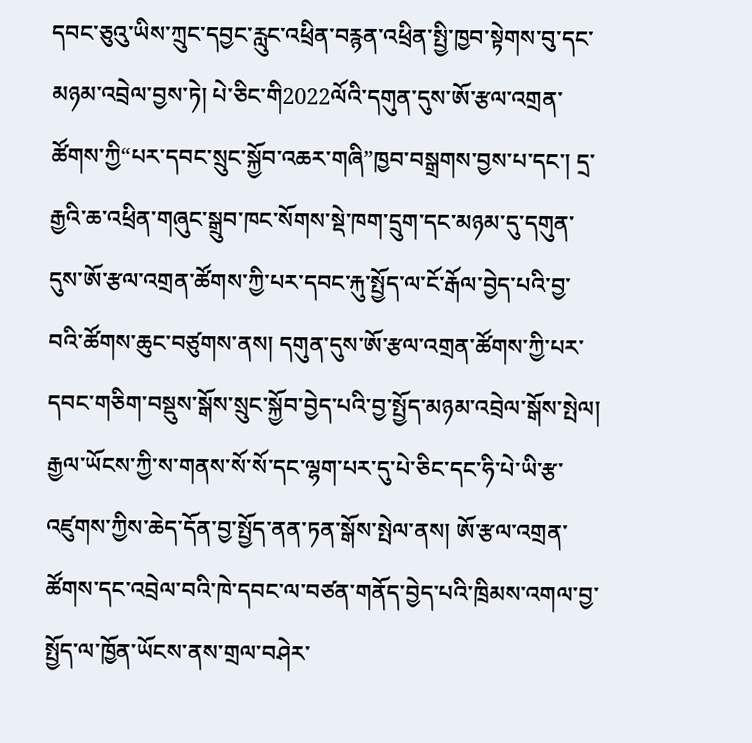དབང་ཅུའུ་ཡིས་ཀྲུང་དབྱང་རླུང་འཕྲིན་བརྙན་འཕྲིན་སྤྱི་ཁྱབ་སྟེགས་བུ་དང་མཉམ་འབྲེལ་བྱས་ཏེ། པེ་ཅིང་གི2022ལོའི་དགུན་དུས་ཨོ་རྩལ་འགྲན་ཚོགས་ཀྱི“པར་དབང་སྲུང་སྐྱོབ་འཆར་གཞི”ཁྱབ་བསྒྲགས་བྱས་པ་དང་། དྲ་རྒྱའི་ཆ་འཕྲིན་གཞུང་སྒྲུབ་ཁང་སོགས་སྡེ་ཁག་དྲུག་དང་མཉམ་དུ་དགུན་དུས་ཨོ་རྩལ་འགྲན་ཚོགས་ཀྱི་པར་དབང་རྐུ་སྤྱོད་ལ་ངོ་རྒོལ་བྱེད་པའི་བྱ་བའི་ཚོགས་ཆུང་བཙུགས་ནས། དགུན་དུས་ཨོ་རྩལ་འགྲན་ཚོགས་ཀྱི་པར་དབང་གཅིག་བསྡུས་སྒོས་སྲུང་སྐྱོབ་བྱེད་པའི་བྱ་སྤྱོད་མཉམ་འབྲེལ་སྒོས་སྤེལ། རྒྱལ་ཡོངས་ཀྱི་ས་གནས་སོ་སོ་དང་ལྷག་པར་དུ་པེ་ཅིང་དང་ཧི་པེ་ཡི་རྩ་འཛུགས་ཀྱིས་ཆེད་དོན་བྱ་སྤྱོད་ནན་ཏན་སྒོས་སྤེལ་ནས། ཨོ་རྩལ་འགྲན་ཚོགས་དང་འབྲེལ་བའི་ཁེ་དབང་ལ་བཙན་གནོད་བྱེད་པའི་ཁྲིམས་འགལ་བྱ་སྤྱོད་ལ་ཁྱོན་ཡོངས་ནས་གྲལ་བཤེར་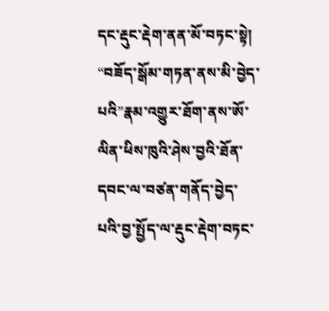དང་རྡུང་རྡེག་ནན་མོ་བཏང་སྟེ། “བཟོད་སྒོམ་གཏན་ནས་མི་བྱེད་པའི”རྣམ་འགྱུར་ཐོག་ནས་ཨོ་ལིན་ཕིས་ཁུའི་ཤེས་བྱའི་ཐོན་དབང་ལ་བཙན་གནོད་བྱེད་པའི་བྱ་སྤྱོད་ལ་རྡུང་རྡེག་བཏང་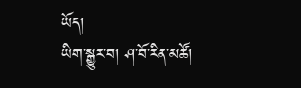ཡོད།
ཡིག་སྒྱུར་བ། ཤ་བོ་རིན་མཚོ།